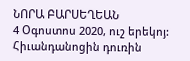ՆՈՐԱ ԲԱՐՍԵՂԵԱՆ
4 Օգոստոս 2020, ուշ երեկոյ:
Հիւանդանոցին դուռին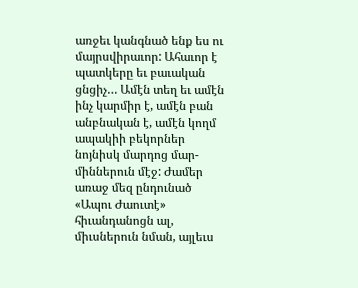առջեւ կանգնած ենք ես ու մայրսվիրաւոր: Ահաւոր է պատկերը եւ բաւական ցնցիչ… Ամէն տեղ եւ ամէն ինչ կարմիր է, ամէն բան անբնական է, ամէն կողմ ապակիի բեկորներ նոյնիսկ մարդոց մար-միններուն մէջ: Ժամեր առաջ մեզ ընդունած «Ապու Ժաուտէ» հիւանդանոցն ալ, միւսներուն նման, այլեւս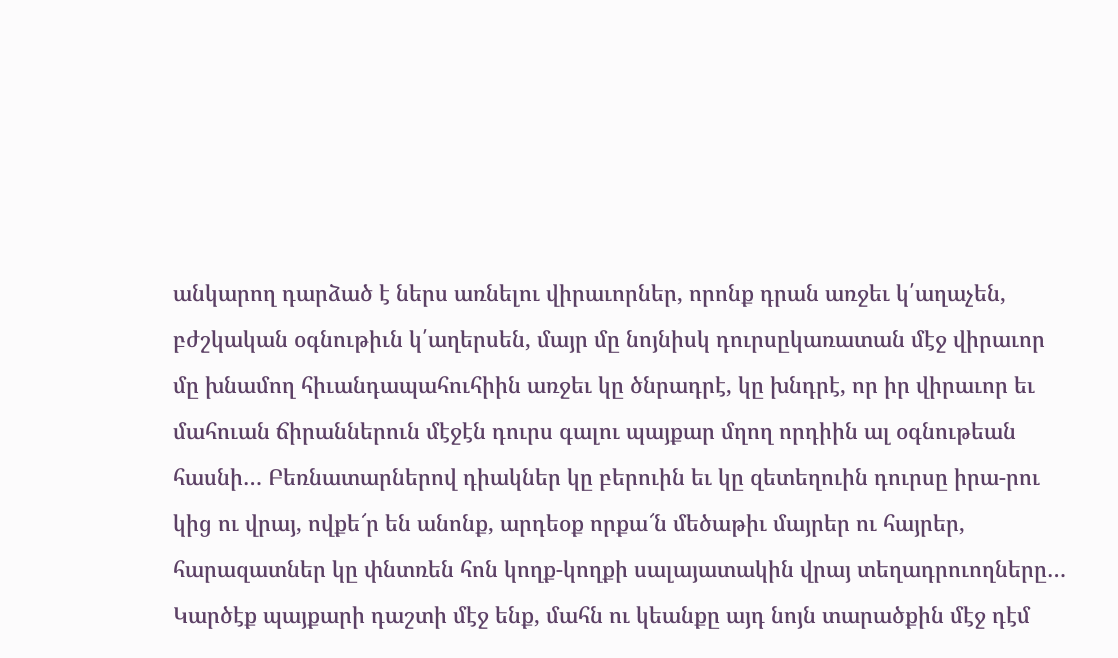անկարող դարձած է ներս առնելու վիրաւորներ, որոնք դրան առջեւ կ՛աղաչեն, բժշկական օգնութիւն կ՛աղերսեն, մայր մը նոյնիսկ դուրսըկառատան մէջ վիրաւոր մը խնամող հիւանդապահուհիին առջեւ կը ծնրադրէ, կը խնդրէ, որ իր վիրաւոր եւ մահուան ճիրաններուն մէջէն դուրս գալու պայքար մղող որդիին ալ օգնութեան հասնի… Բեռնատարներով դիակներ կը բերուին եւ կը զետեղուին դուրսը իրա-րու կից ու վրայ, ովքե՜ր են անոնք, արդեօք որքա՜ն մեծաթիւ մայրեր ու հայրեր, հարազատներ կը փնտռեն հոն կողք-կողքի սալայատակին վրայ տեղադրուողները…
Կարծէք պայքարի դաշտի մէջ ենք, մահն ու կեանքը այդ նոյն տարածքին մէջ դէմ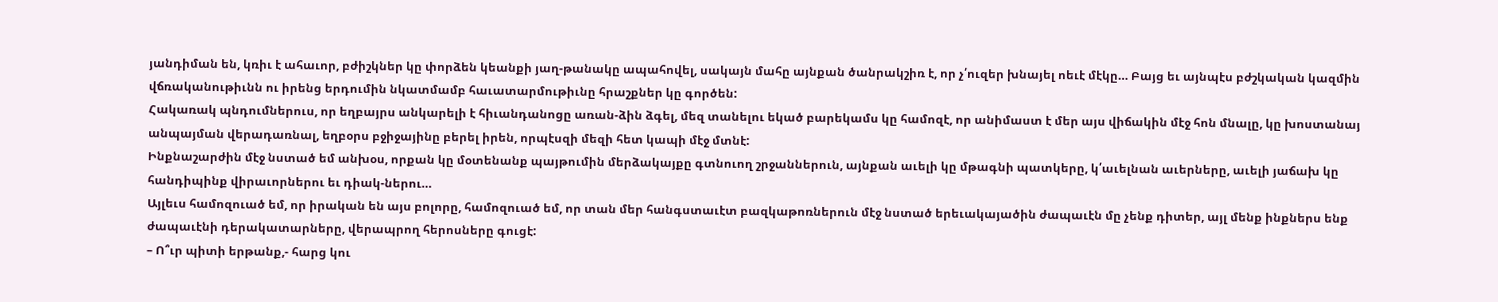յանդիման են, կռիւ է ահաւոր, բժիշկներ կը փորձեն կեանքի յաղ-թանակը ապահովել, սակայն մահը այնքան ծանրակշիռ է, որ չ՛ուզեր խնայել ոեւէ մէկը… Բայց եւ այնպէս բժշկական կազմին վճռականութիւնն ու իրենց երդումին նկատմամբ հաւատարմութիւնը հրաշքներ կը գործեն:
Հակառակ պնդումներուս, որ եղբայրս անկարելի է հիւանդանոցը առան-ձին ձգել, մեզ տանելու եկած բարեկամս կը համոզէ, որ անիմաստ է մեր այս վիճակին մէջ հոն մնալը, կը խոստանայ անպայման վերադառնալ, եղբօրս բջիջայինը բերել իրեն, որպէսզի մեզի հետ կապի մէջ մտնէ:
Ինքնաշարժին մէջ նստած եմ անխօս, որքան կը մօտենանք պայթումին մերձակայքը գտնուող շրջաններուն, այնքան աւելի կը մթագնի պատկերը, կ՛աւելնան աւերները, աւելի յաճախ կը հանդիպինք վիրաւորներու եւ դիակ-ներու…
Այլեւս համոզուած եմ, որ իրական են այս բոլորը, համոզուած եմ, որ տան մեր հանգստաւէտ բազկաթոռներուն մէջ նստած երեւակայածին ժապաւէն մը չենք դիտեր, այլ մենք ինքներս ենք ժապաւէնի դերակատարները, վերապրող հերոսները գուցէ:
– Ո՞ւր պիտի երթանք,- հարց կու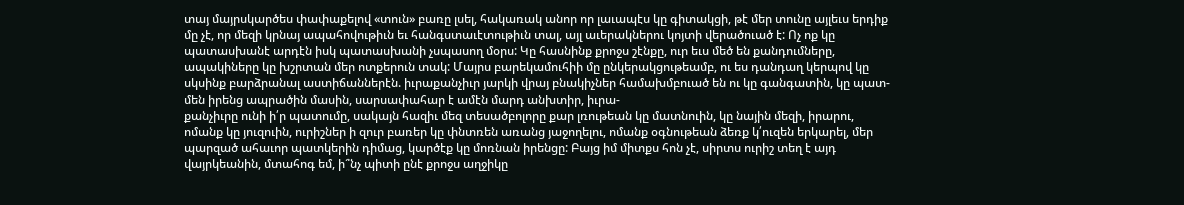տայ մայրսկարծես փափաքելով «տուն» բառը լսել, հակառակ անոր որ լաւապէս կը գիտակցի, թէ մեր տունը այլեւս երդիք մը չէ, որ մեզի կրնայ ապահովութիւն եւ հանգստաւէտութիւն տալ, այլ աւերակներու կոյտի վերածուած է: Ոչ ոք կը պատասխանէ արդէն իսկ պատասխանի չսպասող մօրս: Կը հասնինք քրոջս շէնքը, ուր եւս մեծ են քանդումները, ապակիները կը խշրտան մեր ոտքերուն տակ: Մայրս բարեկամուհիի մը ընկերակցութեամբ, ու ես դանդաղ կերպով կը սկսինք բարձրանալ աստիճաններէն. իւրաքանչիւր յարկի վրայ բնակիչներ համախմբուած են ու կը գանգատին, կը պատ-մեն իրենց ապրածին մասին, սարսափահար է ամէն մարդ անխտիր, իւրա-
քանչիւրը ունի ի՛ր պատումը, սակայն հազիւ մեզ տեսածբոլորը քար լռութեան կը մատնուին, կը նային մեզի, իրարու, ոմանք կը յուզուին, ուրիշներ ի զուր բառեր կը փնտռեն առանց յաջողելու, ոմանք օգնութեան ձեռք կ՛ուզեն երկարել, մեր պարզած ահաւոր պատկերին դիմաց, կարծէք կը մոռնան իրենցը: Բայց իմ միտքս հոն չէ, սիրտս ուրիշ տեղ է այդ վայրկեանին, մտահոգ եմ, ի՞նչ պիտի ընէ քրոջս աղջիկը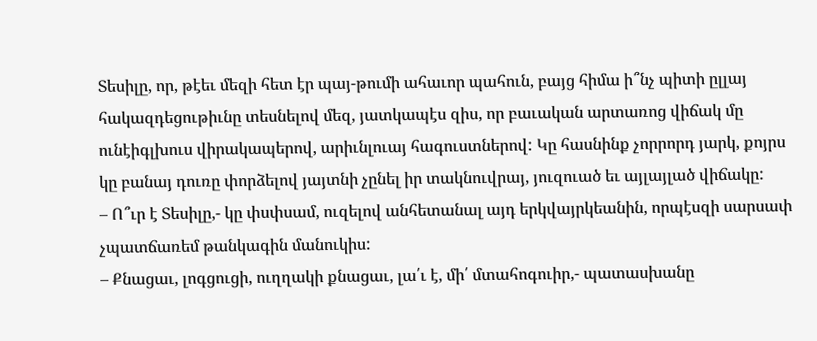Տեսիլը, որ, թէեւ մեզի հետ էր պայ-թումի ահաւոր պահուն, բայց հիմա ի՞նչ պիտի ըլլայ հակազդեցութիւնը տեսնելով մեզ, յատկապէս զիս, որ բաւական արտառոց վիճակ մը ունէիգլխուս վիրակապերով, արիւնլուայ հագուստներով: Կը հասնինք չորրորդ յարկ, քոյրս կը բանայ դուռը փորձելով յայտնի չընել իր տակնուվրայ, յուզուած եւ այլայլած վիճակը:
– Ո՞ւր է Տեսիլը,- կը փսփսամ, ուզելով անհետանալ այդ երկվայրկեանին, որպէսզի սարսափ չպատճառեմ թանկագին մանուկիս:
– Քնացաւ, լոգցուցի, ուղղակի քնացաւ, լա՛ւ է, մի՛ մտահոգուիր,- պատասխանը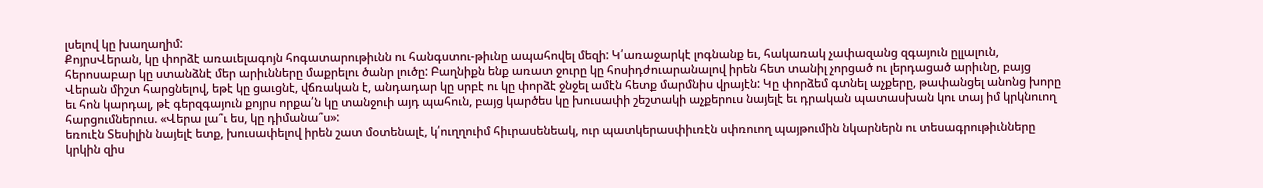լսելով կը խաղաղիմ:
ՔոյրսՎերան, կը փորձէ առաւելագոյն հոգատարութիւնն ու հանգստու-թիւնը ապահովել մեզի: Կ՛առաջարկէ լոգնանք եւ, հակառակ չափազանց զգայուն ըլլալուն, հերոսաբար կը ստանձնէ մեր արիւնները մաքրելու ծանր լուծը: Բաղնիքն ենք առատ ջուրը կը հոսիդժուարանալով իրեն հետ տանիլ չորցած ու լերդացած արիւնը, բայց Վերան միշտ հարցնելով, եթէ կը ցաւցնէ, վճռական է, անդադար կը սրբէ ու կը փորձէ ջնջել ամէն հետք մարմնիս վրայէն: Կը փորձեմ գտնել աչքերը, թափանցել անոնց խորը եւ հոն կարդալ, թէ գերզգայուն քոյրս որքա՛ն կը տանջուի այդ պահուն, բայց կարծես կը խուսափի շեշտակի աչքերուս նայելէ եւ դրական պատասխան կու տայ իմ կրկնուող հարցումներուս. «Վերա լա՞ւ ես, կը դիմանա՞ս»:
եռուէն Տեսիլին նայելէ ետք, խուսափելով իրեն շատ մօտենալէ, կ՛ուղղուիմ հիւրասենեակ, ուր պատկերասփիւռէն սփռուող պայթումին նկարներն ու տեսագրութիւնները կրկին զիս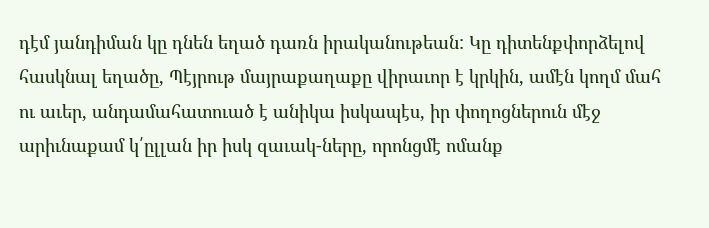դէմ յանդիման կը դնեն եղած դառն իրականութեան: Կը դիտենքփորձելով հասկնալ եղածը, Պէյրութ մայրաքաղաքը վիրաւոր է կրկին, ամէն կողմ մահ ու աւեր, անդամահատուած է անիկա իսկապէս, իր փողոցներուն մէջ արիւնաքամ կ՛ըլլան իր իսկ զաւակ-ները, որոնցմէ ոմանք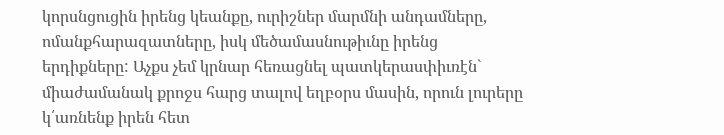կորսնցուցին իրենց կեանքը, ուրիշներ մարմնի անդամները, ոմանքհարազատները, իսկ մեծամասնութիւնը իրենց երդիքները: Աչքս չեմ կրնար հեռացնել պատկերասփիւռէն` միաժամանակ քրոջս հարց տալով եղբօրս մասին, որուն լուրերը կ՛առնենք իրեն հետ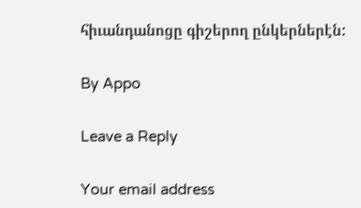հիւանդանոցը գիշերող ընկերներէն:

By Appo

Leave a Reply

Your email address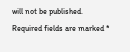will not be published. Required fields are marked *